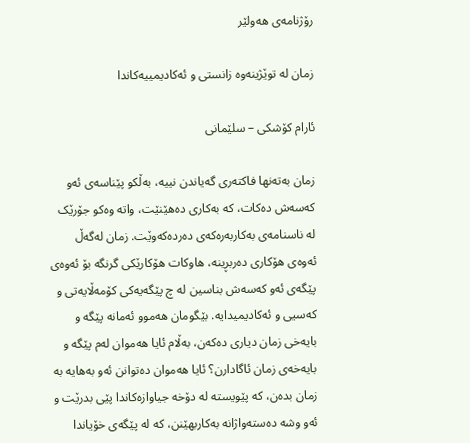رۆژنامەی ھەولێر

زمان لە توێژینەوە زانستی و ئەکادیمییەکاندا

ئارام كۆشكی – سلێمانی

زمان بەتەنها فاکتەری گەیاندن نییە، بەڵکو پێناسەی ئەو کەسەش دەکات، کە بەکاری دەهێنێت، واتە وەکو جۆرێک لە ناسنامەی بەکاربەرەکەی دەردەکەوێت. زمان لەگەڵ ئەوەی هۆکاری دەربڕینە، هاوکات هۆکارێکی گرنگە بۆ ئەوەی پێگەی ئەو کەسەش بناسین لە چ پێگەیەکی کۆمەڵایەتی و کەسیی و ئەکادیمیدایە. بێگومان هەموو ئەمانە پێگە و بایەخی زمان دیاری دەکەن، بەڵام ئایا هەموان لەم پێگە و بایەخەی زمان ئاگادارن؟ ئایا هەموان دەتوانن ئەو بەهایە بە زمان بدەن، کە پێویستە لە دۆخە جیاوازەکاندا پێی بدرێت و ئەو وشە دەستەواژانە بەکاربهێنن، کە لە پێگەی خۆیاندا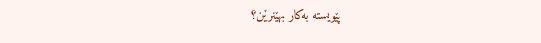پێویستە بەکار بهێنرێن؟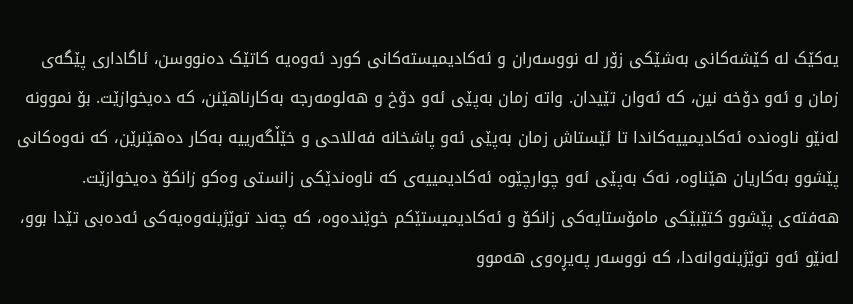یەکێک لە کێشەکانی بەشێکی زۆر لە نووسەران و ئەکادیمیستەکانی کورد ئەوەیە کاتێک دەنووسن، ئاگاداری پێگەی زمان و ئەو دۆخە نین، کە ئەوان تێیدان. واتە زمان بەپێی ئەو دۆخ و هەلومەرجە بەکارناهێنن، کە دەیخوازێت. بۆ نموونە لەنێو ناوەندە ئەکادیمییەکاندا تا ئێستاش زمان بەپێی ئەو پاشخانە فەللاحی و خێڵگەرییە بەکار دەهێنرێن، کە نەوەکانی پێشوو بەکاریان هێناوە، نەک بەپێی ئەو چوارچێوە ئەکادیمییەی کە ناوەندێکی زانستی وەکو زانکۆ دەیخوازێت.
هەفتەی پێشوو کتێبێکی مامۆستایەکی زانکۆ و ئەکادیمیستێکم خوێندەوە، کە چەند توێژینەوەیەکی ئەدەبی تێدا بوو، لەنێو ئەو توێژینەوانەدا، کە نووسەر پەیڕەوی هەموو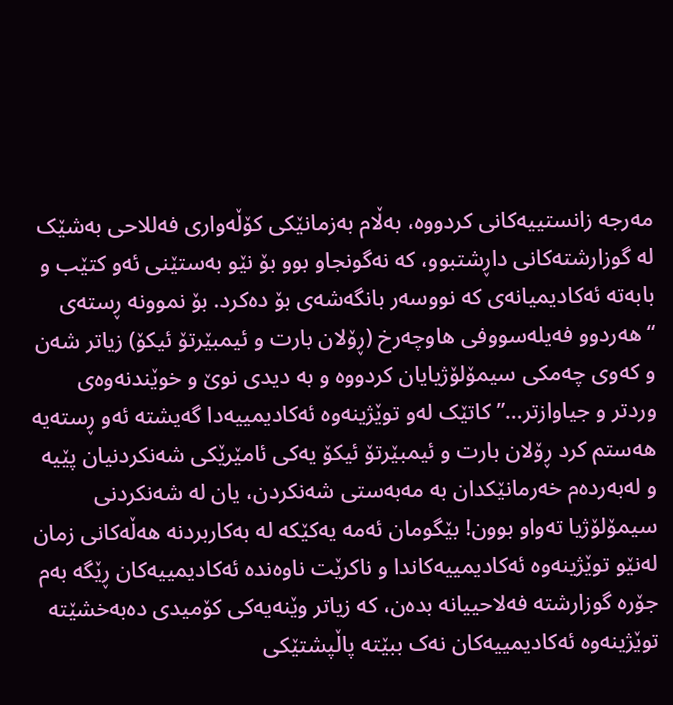مەرجە زانستییەکانی کردووە، بەڵام بەزمانێکی کۆڵەواری فەللاحی بەشێک لە گوزارشتەکانی داڕشتبوو، کە نەگونجاو بوو بۆ نێو بەستێنی ئەو کتێب و بابەتە ئەکادیمیانەی کە نووسەر بانگەشەی بۆ دەکرد. بۆ نموونە ڕستەی “هەردوو فەیلەسووفی هاوچەرخ (ڕۆلان بارت و ئیمبێرتۆ ئیکۆ) زیاتر شەن و کەوی چەمکی سیمۆلۆژیایان کردووە و بە دیدی نوێ و خوێندنەوەی وردتر و جیاوازتر…” کاتێک لەو توێژینەوە ئەکادیمییەدا گەیشتە ئەو ڕستەیە هەستم کرد ڕۆلان بارت و ئیمبێرتۆ ئیکۆ یەکی ئامێرێکی شەنکردنیان پێیە و لەبەردەم خەرمانێکدان بە مەبەستی شەنکردن، یان لە شەنکردنی سیمۆلۆژیا تەواو بوون! بێگومان ئەمە یەکێکە لە بەکاربردنە هەڵەکانی زمان لەنێو توێژینەوە ئەکادیمییەکاندا و ناکرێت ناوەندە ئەکادیمییەکان ڕێگە بەم جۆرە گوزارشتە فەلاحییانە بدەن، کە زیاتر وێنەیەکی کۆمیدی دەبەخشێتە توێژینەوە ئەکادیمییەکان نەک ببێتە پاڵپشتێکی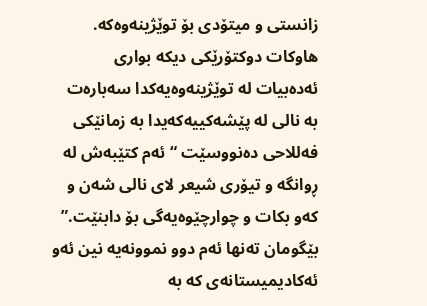زانستی و میتۆدی بۆ توێژینەوەکە.
هاوکات دوکتۆرێکی دیکە بواری ئەدەبیات لە توێژینەوەیەکدا سەبارەت بە نالی لە پێشەکییەکەیدا بە زمانێکی فەللاحی دەنووسێت “ئەم کتێبەش لە ڕوانگە و تیۆری شیعر لای نالی شەن و کەو بکات و چوارچێوەیەگی بۆ دابنێت.”
بێگومان تەنها ئەم دوو نموونەیە نین ئەو ئەکادیمیستانەی کە بە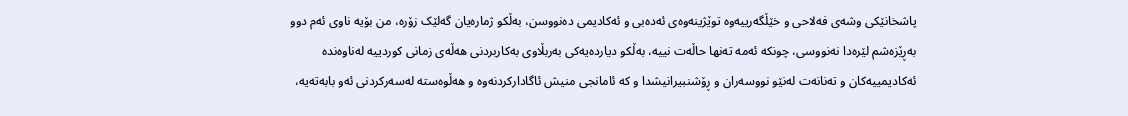پاشخانێکی وشەی فەلاحی و خێڵگەرییەوە توێژینەوەی ئەدەبی و ئەکادیمی دەنووسن، بەڵکو ژمارەیان گەلێک زۆرە، من بۆیە ناوی ئەم دوو بەڕێزەشم لێرەدا نەنووسی، چونکە ئەمە تەنها حاڵەت نییە، بەڵکو دیاردەیەکی بەربڵاوی بەکاربردنی هەڵەی زمانی کوردییە لەناوەندە ئەکادیمییەکان و تەنانەت لەنێو نووسەران و ڕۆشنبیرانیشدا و کە ئامانجی منیش ئاگادارکردنەوە و هەڵوەستە لەسەرکردنی ئەو بابەتەیە،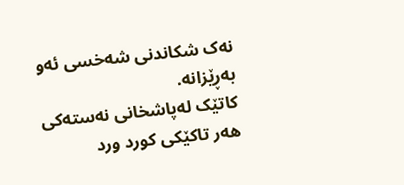نەک شکاندنی شەخسی ئەو بەڕێزانە.
کاتێک لەپاشخانی نەستەکی هەر تاکێکی کورد ورد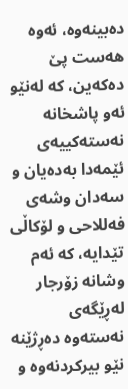دەبینەوە، ئەوە هەست پێ دەکەین، کە لەنێو ئەو پاشخانە نەستەکییەی ئێمەدا بەدەیان و سەدان وشەی فەللاحی و لۆکاڵی تێدایە، کە ئەم وشانە زۆرجار لەڕێگەی نەستەوە دەڕژێنە نێو بیرکردنەوە و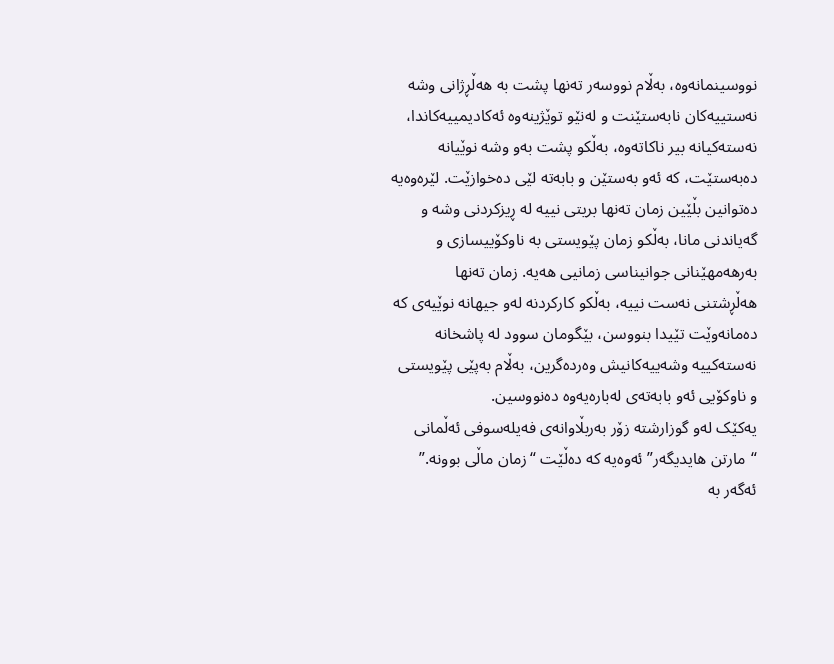نووسینمانەوە، بەڵام نووسەر تەنها پشت بە هەڵڕژانی وشە نەستییەکان نابەستێنت و لەنێو توێژینەوە ئەکادیمییەکاندا، نەستەکیانە بیر ناکاتەوە، بەڵکو پشت بەو وشە نوێیانە دەبەستێت، کە ئەو بەستێن و بابەتە لێی دەخوازێت. لێرەوەیە دەتوانین بڵێین زمان تەنها بریتی نییە لە ڕیزکردنی وشە و گەیاندنی مانا، بەڵکو زمان پێویستی بە ناوکۆییسازی و بەرهەمهێنانی جوانیناسی زمانیی هەیە. زمان تەنها هەڵڕشتنی نەست نییە، بەڵکو کارکردنە لەو جیهانە نوێیەی کە دەمانەوێت تێیدا بنووسن، بێگومان سوود لە پاشخانە نەستەکییە وشەییەکانیش وەردەگرین، بەڵام بەپێی پێویستی و ناوکۆیی ئەو بابەتەی لەبارەیەوە دەنووسین.
یەکێک لەو گوزارشتە زۆر بەربڵاوانەی فەیلەسوفی ئەڵمانی “مارتن هایدیگەر” ئەوەیە کە دەڵێت “زمان ماڵی بوونە.” ئەگەر بە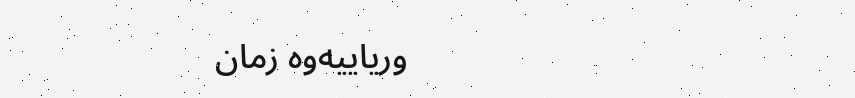وریاییەوە زمان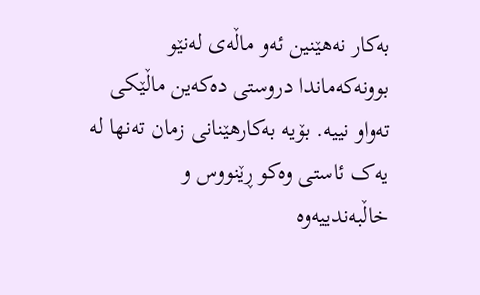بەکار نەهێنین ئەو ماڵەی لەنێو بوونەکەماندا دروستی دەکەین ماڵێکی تەواو نییە. بۆیە بەکارهێنانی زمان تەنها لە یەک ئاستی وەکو ڕێنووس و خاڵبەندییەوە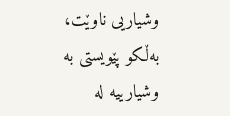وشیاریی ناوێت، بەڵکو پێویستی بە وشیارییە لە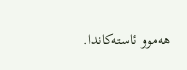هەموو ئاستەکاندا.